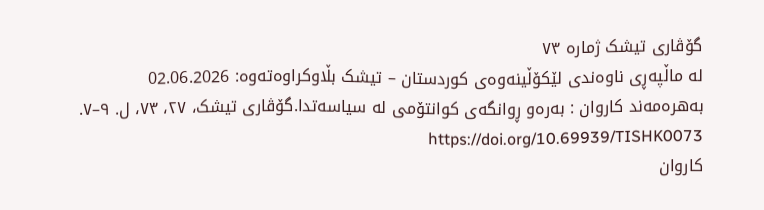گۆڤاری تیشک ژمارە ٧٣
لە ماڵپەڕی ناوەندی لێکۆڵینەوەی کوردستان – تیشک بڵاوکراوەتەوە: 02.06.2026
بەهرەمەند کاروان : بەرەو ڕوانگەی کوانتۆمی لە سیاسەتدا.گۆڤاری تیشک، ٢٧، ٧٣، ل. ٩–٧. https://doi.org/10.69939/TISHK0073
کاروان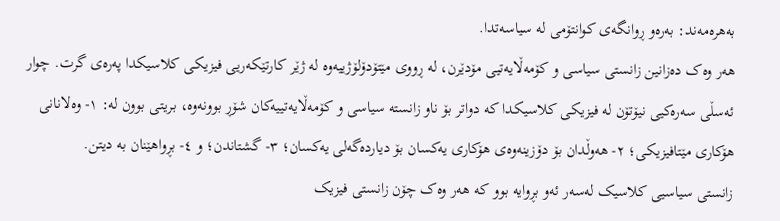بەهرەمەند: بەرەو ڕوانگەی کوانتۆمی لە سیاسەتدا.
هەر وەک دەزانین زانستی سیاسی و کۆمەڵایەتیی مۆدێرن، لە ڕووی مێتۆدۆلۆژییەوە لە ژێر کارتێکەریی فیزیکی کلاسیکدا پەرەی گرت. چوار ئەسڵی سەرەکیی نیۆتۆن لە فیزیکی کلاسیکدا کە دواتر بۆ ناو زانستە سیاسی و کۆمەڵایەتییەکان شۆڕ بوونەوە، بریتی بوون لە: ١- وەلانانی هۆکاری مێتافیزیکی؛ ٢- هەوڵدان بۆ دۆزینەوەی هۆکاری یەکسان بۆ دیاردەگەلی یەکسان؛ ٣- گشتاندن؛ و ٤- بڕواهێنان بە دیتن.
زانستی سیاسیی کلاسیک لەسەر ئەو بڕوایە بوو کە هەر وەک چۆن زانستی فیزیک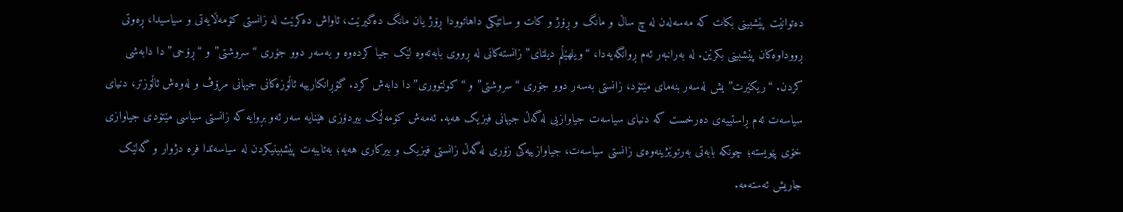دەتوانێت پێشبینی بکات کە مەسەلەن لە چ ساڵ و مانگ و ڕۆژ و کات و ساتێکی داهاتوودا ڕۆژ یان مانگ دەگیرێت، ئاواش دەکرێت لە زانستی کۆمەڵایەتی و سیاسیدا، ڕەوتی ڕووداوەکان پێشبینی بکرێن. لە بەرانبەر ئەم ڕوانگەیەدا، “ویلهێڵم دیلتای” زانستەکانی لە ڕووی بابەتەوە لێک جیا کردەوە و بەسەر دوو جۆری “سروشتی” و “ڕۆحی”دا دابەشی کردن. “ریکێرت”یش لەسەر بنەمای مێتۆد، زانستی بەسەر دوو جۆری “سروشتی” و “کولتووری”دا دابەش کرد. گۆڕانکارییە ئاڵۆزەکانی جیهانی مرۆڤ و لەوەش ئاڵۆزتر، دنیای سیاسەت ئەم ڕاستییەی دەرخست کە دنیای سیاسەت جیاوازیی لەگەڵ جیهانی فیزیک هەیە. ئەمەش کۆمەڵێک بیردۆزی هێنایە سەر ئەو بڕوایە کە زانستی سیاسی مێتۆدی جیاوازی خۆی پێویستە؛ چونکە بابەتی بەرتوێژینەوەی زانستی سیاسەت، جیاوازییەکی زۆری لەگەڵ زانستی فیزیک و بیرکاری هەیە؛ بەتایبەت پێشبینیکردن لە سیاسەتدا فرە دژوار و گەلێک جاریش ئەستەمە.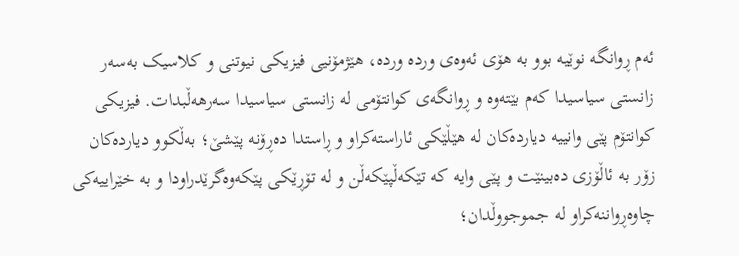ئەم ڕوانگە نوێیە بوو بە هۆی ئەوەی وردە وردە، هێژمۆنیی فیزیکی نیوتنی و کلاسیک بەسەر زانستی سیاسیدا کەم بێتەوە و ڕوانگەی کوانتۆمی لە زانستی سیاسیدا سەرهەڵبدات. فیزیکی کوانتۆم پێی وانییە دیاردەکان لە هێڵێکی ئاراستەکراو و ڕاستدا دەڕۆنە پێشێ؛ بەڵکوو دیاردەکان زۆر بە ئاڵۆزی دەبینێت و پێی وایە کە تێکەڵپێکەڵن و لە تۆڕێکی پێکەوەگرێدراودا و بە خێراییەکی چاوەڕواننەکراو لە جموجووڵدان؛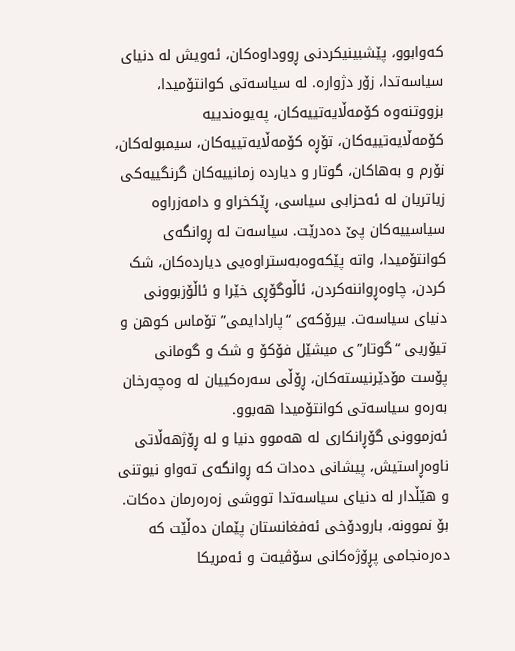کەوابوو، پێشبینیکردنی ڕووداوەکان، ئەویش لە دنیای سیاسەتدا، زۆر دژوارە. لە سیاسەتی کوانتۆمیدا، بزووتنەوە کۆمەڵایەتییەکان، پەیوەندییە کۆمەڵایەتییەکان، تۆڕە کۆمەڵایەتییەکان، سیمبولەکان، نۆرم و بەهاکان، گوتار و دیاردە زمانییەکان گرنگییەکی زیاتریان لە ئەحزابی سیاسی، ڕێکخراو و دامەزراوە سیاسییەکان پێ دەدرێت. سیاسەت لە ڕوانگەی کوانتۆمیدا، واتە پێکەوەبەستراوەیی دیاردەکان، شک کردن، چاوەڕواننەکردن، ئاڵوگۆڕی خێرا و ئاڵۆزبوونی دنیای سیاسەت. بیرۆکەی “پارادایمی” تۆماس کوهن و تیۆریی “گوتار”ی میشێل فۆکۆ و شک و گومانی پۆست مۆدێرنیستەکان، ڕۆڵی سەرەکییان لە وەچەرخان بەرەو سیاسەتی کوانتۆمیدا هەبوو.
ئەزموونی گۆڕانکاری لە هەموو دنیا و لە ڕۆژهەڵاتی ناوەڕاستیش، پیشانی دەدات کە ڕوانگەی تەواو نیوتنی و هێڵدار لە دنیای سیاسەتدا تووشی زەرەرمان دەکات. بۆ نموونە، بارودۆخی ئەفغانستان پێمان دەڵێت کە دەرەنجامی پڕۆژەکانی سۆڤیەت و ئەمریکا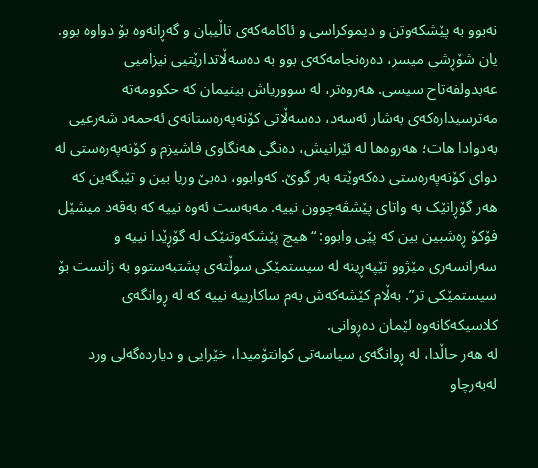نەبوو بە پێشکەوتن و دیموکراسی و ئاکامەکەی تاڵیبان و گەڕانەوە بۆ دواوە بوو. یان شۆڕشی میسر، دەرەنجامەکەی بوو بە دەسەڵاتدارێتیی نیزامیی عەبدولفەتاح سیسی. هەروەتر، لە سووریاش بینیمان کە حکوومەتە مەترسیدارەکەی بەشار ئەسەد، دەسەڵاتی کۆنەپەرەستانەی ئەحمەد شەرعیی بەدوادا هات؛ هەروەها لە ئێرانیش، دەنگی هەنگاوی فاشیزم و کۆنەپەرەستی لە دوای کۆنەپەرەستی دەکەوێتە بەر گوێ. کەوابوو، دەبێ وریا بین و تێبگەین کە هەر گۆڕانێک بە واتای پێشڤەچوون نییە. مەبەست ئەوە نییە کە بەقەد میشێل فۆکۆ ڕەشبین بین کە پێی وابوو: “هیچ پێشکەوتنێک لە گۆڕێدا نییە و سەرانسەری مێژوو تێپەڕینە لە سیستمێکی سوڵتەی پشتبەستوو بە زانست بۆ سیستمێکی تر”. بەڵام کێشەکەش بەم ساکارییە نییە کە لە ڕوانگەی کلاسیکەکانەوە لێمان دەڕوانی.
لە هەر حاڵدا، لە ڕوانگەی سیاسەتی کوانتۆمیدا، خێرایی و دیاردەگەلی ورد لەبەرچاو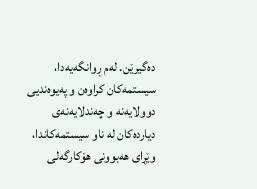دەگیرێن. لەم ڕوانگەیەدا، سیستمەکان کراوەن و پەیوەندیی دوولایەنە و چەندلایەنەی دیاردەکان لە ناو سیستمەکاندا، وێڕای هەبوونی هۆکارگەلی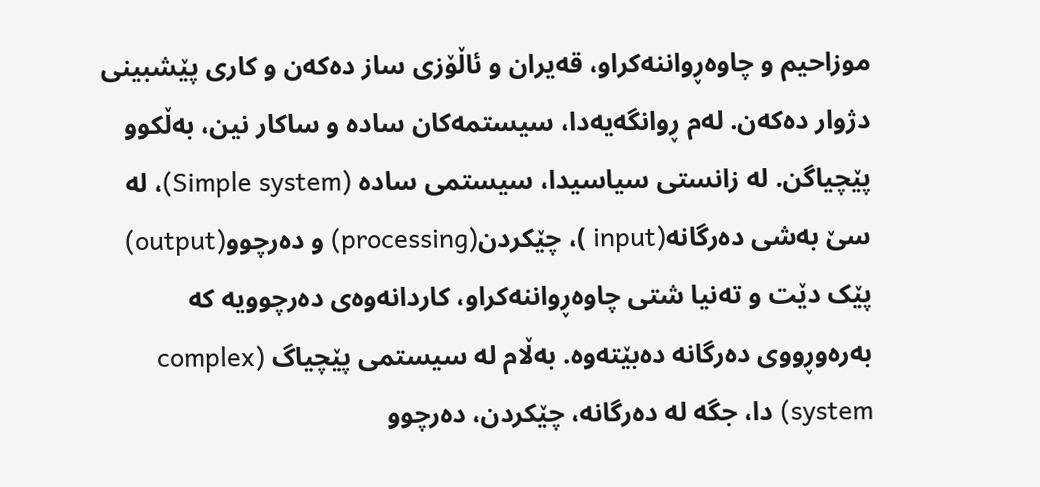موزاحیم و چاوەڕواننەکراو، قەیران و ئاڵۆزی ساز دەکەن و کاری پێشبینی دژوار دەکەن. لەم ڕوانگەیەدا، سیستمەکان سادە و ساکار نین، بەڵکوو پێچیاگن. لە زانستی سیاسیدا، سیستمی سادە (Simple system)، لە سێ بەشی دەرگانە(input )، چێکردن(processing) و دەرچوو(output) پێک دێت و تەنیا شتی چاوەڕواننەکراو، کاردانەوەی دەرچوویە کە بەرەوڕووی دەرگانە دەبێتەوە. بەڵام لە سیستمی پێچیاگ (complex system) دا، جگە لە دەرگانە، چێکردن، دەرچوو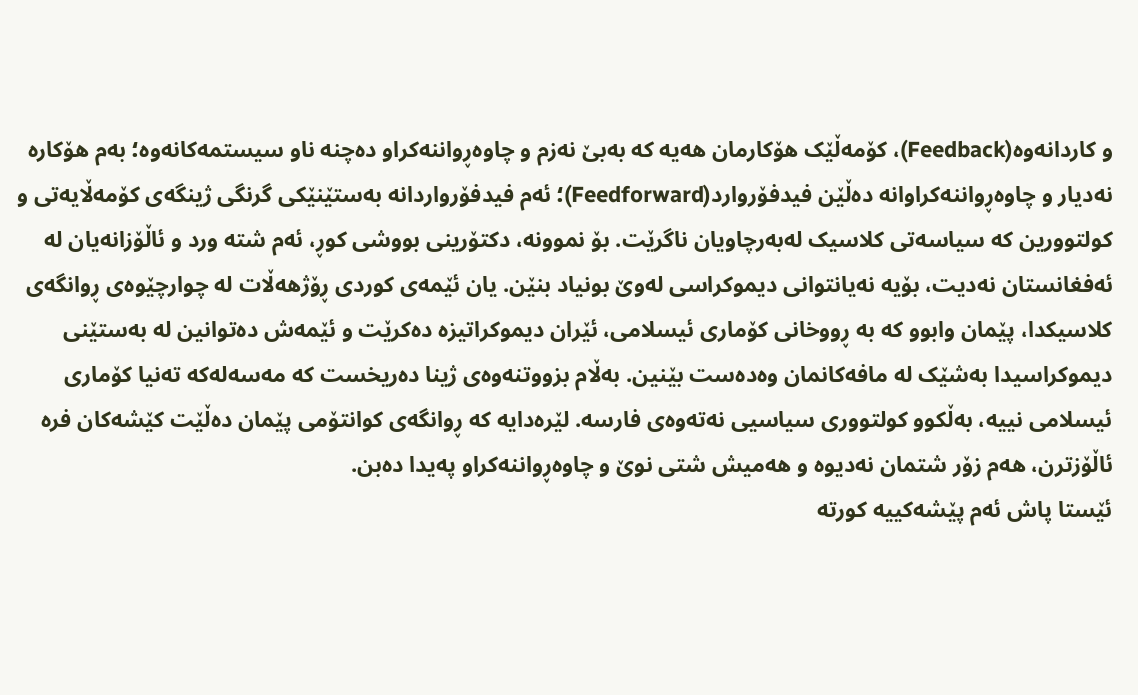و کاردانەوە(Feedback)، کۆمەڵێک هۆکارمان هەیە کە بەبێ نەزم و چاوەڕواننەکراو دەچنە ناو سیستمەکانەوە؛ بەم هۆکارە نەدیار و چاوەڕواننەکراوانە دەڵێن فیدفۆروارد(Feedforward)؛ ئەم فیدفۆرواردانە بەستێنێکی گرنگی ژینگەی کۆمەڵایەتی و کولتوورین کە سیاسەتی کلاسیک لەبەرچاویان ناگرێت. بۆ نموونە، دکتۆرینی بووشی کوڕ، ئەم شتە ورد و ئاڵۆزانەیان لە ئەفغانستان نەدیت، بۆیە نەیانتوانی دیموکراسی لەوێ بونیاد بنێن. یان ئێمەی کوردی ڕۆژهەڵات لە چوارچێوەی ڕوانگەی کلاسیکدا، پێمان وابوو کە بە ڕووخانی کۆماری ئیسلامی، ئێران دیموکراتیزە دەکرێت و ئێمەش دەتوانین لە بەستێنی دیموکراسیدا بەشێک لە مافەکانمان وەدەست بێنین. بەڵام بزووتنەوەی ژینا دەریخست کە مەسەلەکە تەنیا کۆماری ئیسلامی نییە، بەڵکوو کولتووری سیاسیی نەتەوەی فارسە. لێرەدایە کە ڕوانگەی کوانتۆمی پێمان دەڵێت کێشەکان فرە ئاڵۆزترن، هەم زۆر شتمان نەدیوە و هەمیش شتی نوێ و چاوەڕواننەکراو پەیدا دەبن.
ئێستا پاش ئەم پێشەکییە کورتە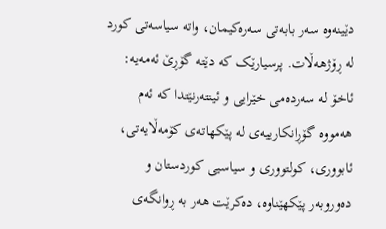دێینەوە سەر بابەتی سەرەکیمان، واتە سیاسەتی کورد لە ڕۆژهەڵات. پرسیارێک کە دێتە گۆڕێ ئەمەیە: ئاخۆ لە سەردەمی خێرایی و ئینتەرنێتدا کە ئەم هەمووە گۆڕانکارییەی لە پێکهاتەی کۆمەڵایەتی، ئابووری، کولتووری و سیاسیی کوردستان و دەوروبەر پێکهێناوە، دەکرێت هەر بە ڕوانگەی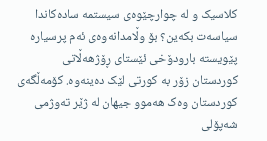کلاسیک و لە چوارچێوەی سیستمە سادەکاندا سیاسەت بکەین؟ بۆ وڵامدانەوەی ئەم پرسیارە پێویستە بارودۆخی ئێستای ڕۆژهەڵاتی کوردستان زۆر بە کورتی لێک دەینەوە. کۆمەڵگەی کوردستان وەک هەموو جیهان لە ژێر تەوژمی شەپۆلی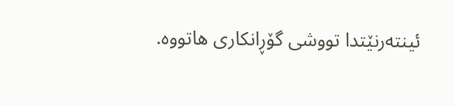ئینتەرنێتدا تووشی گۆڕانکاری هاتووە.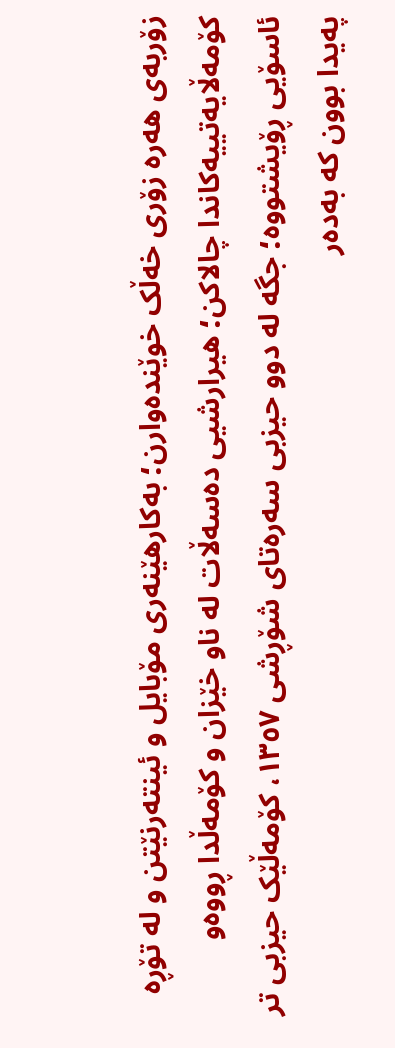زۆربەی هەرە زۆری خەڵک خوێندەوارن؛ بەکارهێنەری مۆبایل و ئینتەرنێتن و لە تۆڕە کۆمەڵایەتییەکاندا چالاکن؛ هیرارشیی دەسەڵات لە ناو خێزان و کۆمەڵدا ڕووەو ئاسۆیی ڕۆیشتووە؛ جگە لە دوو حیزبی سەرەتای شۆڕشی ١٣٥٧، کۆمەڵێک حیزبی تر پەیدا بوون کە بەدەر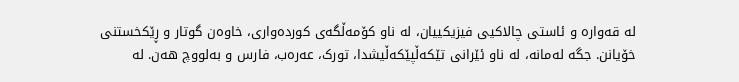لە قەوارە و ئاستی چالاکیی فیزیکییان، لە ناو کۆمەڵگەی کوردەواری، خاوەن گوتار و ڕێکخستنی خۆیانن. جگە لەمانە، لە ناو ئێرانی تێکەڵپێکەڵیشدا، تورک، عەرەب، فارس و بەلووچ هەن. لە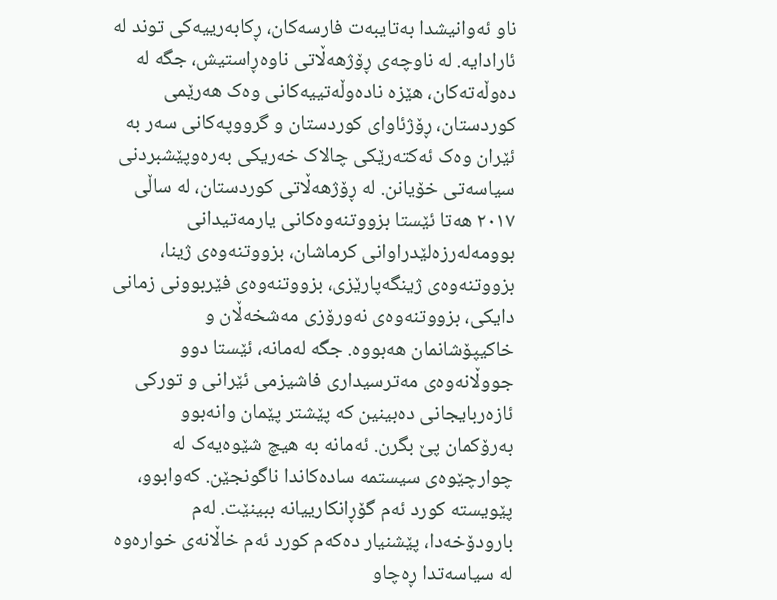ناو ئەوانیشدا بەتایبەت فارسەکان، ڕکابەرییەکی توند لە ئارادایە. لە ناوچەی ڕۆژهەڵاتی ناوەڕاستیش، جگە لە دەوڵەتەکان، هێزە نادەوڵەتییەکانی وەک هەرێمی کوردستان، ڕۆژئاوای کوردستان و گرووپەکانی سەر بە ئێران وەک ئەکتەرێکی چالاک خەریکی بەرەوپێشبردنی سیاسەتی خۆیانن. لە ڕۆژهەڵاتی کوردستان، لە ساڵی ٢٠١٧ هەتا ئێستا بزووتنەوەکانی یارمەتیدانی بوومەلەرزەلێدراوانی کرماشان، بزووتنەوەی ژینا، بزووتنەوەی ژینگەپارێزی، بزووتنەوەی فێربوونی زمانی دایکی، بزووتنەوەی نەورۆزی مەشخەڵان و خاکیپۆشانمان هەبووە. جگە لەمانە، ئێستا دوو جووڵانەوەی مەترسیداری فاشیزمی ئێرانی و تورکی ئازەربایجانی دەبینین کە پێشتر پێمان وانەبوو بەرۆکمان پێ بگرن. ئەمانە بە هیچ شێوەیەک لە چوارچێوەی سیستمە سادەکاندا ناگونجێن. کەوابوو، پێویستە کورد ئەم گۆڕانکارییانە ببینێت. لەم بارودۆخەدا، پێشنیار دەکەم کورد ئەم خاڵانەی خوارەوە لە سیاسەتدا ڕەچاو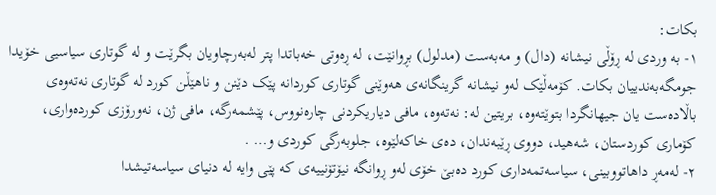بکات:
١- بە وردی لە ڕۆڵی نیشانە (دال) و مەبەست (مدلول) بڕوانێت، لە ڕەوتی خەباتدا پتر لەبەرچاویان بگرێت و لە گوتاری سیاسیی خۆیدا جومگەبەندییان بکات. کۆمەڵێک لەو نیشانە گرینگانەی هەوێنی گوتاری کوردانە پێک دێنن و ناهێڵن کورد لە گوتاری نەتەوەی باڵادەست یان جیهانگردا بتوێتەوە، بریتین لە: نەتەوە، مافی دیاریکردنی چارەنووس، پێشمەرگە، مافی ژن، نەورۆزی کوردەواری، کۆماری کوردستان، شەهید، دووی ڕێبەندان، دەی خاکەلێوە، جلوبەرگی کوردی و… .
٢- لەمەڕ داهاتووبینی، سیاسەتمەداری کورد دەبێ خۆی لەو ڕوانگە نیۆتۆنییەی کە پێی وایە لە دنیای سیاسەتیشدا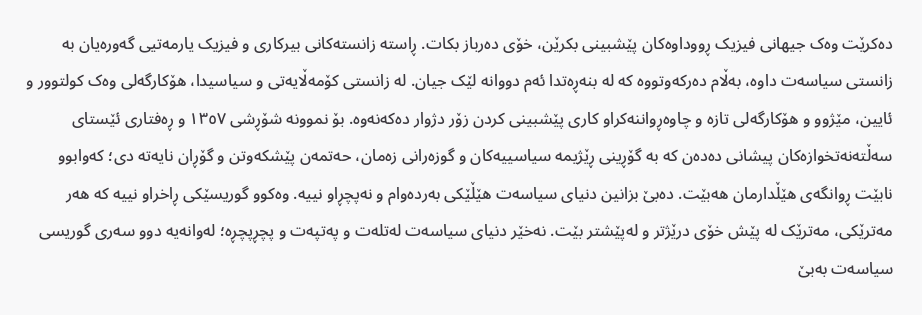دەکرێت وەک جیهانی فیزیک ڕووداوەکان پێشبینی بکرێن، خۆی دەرباز بکات. ڕاستە زانستەکانی بیرکاری و فیزیک یارمەتیی گەورەیان بە زانستی سیاسەت داوە، بەڵام دەرکەوتووە کە لە بنەڕەتدا ئەم دووانە لێک جیان. لە زانستی کۆمەڵایەتی و سیاسیدا، هۆکارگەلی وەک کولتوور و ئایین، مێژوو و هۆکارگەلی تازە و چاوەڕواننەکراو کاری پێشبینی کردن زۆر دژوار دەکەنەوە. بۆ نموونە شۆڕشی ١٣٥٧ و ڕەفتاری ئێستای سەڵتەنەتخوازەکان پیشانی دەدەن کە بە گۆڕینی ڕێژیمە سیاسییەکان و گوزەرانی زەمان، حەتمەن پێشکەوتن و گۆڕان نایەتە دی؛ کەوابوو نابێت ڕوانگەی هێڵدارمان هەبێت. دەبێ بزانین دنیای سیاسەت هێڵێکی بەردەوام و نەپچڕاو نییە. وەکوو گوریسێکی ڕاخراو نییە کە هەر مەترێکی، مەترێک لە پێش خۆی درێژتر و لەپێشتر بێت. نەخێر دنیای سیاسەت لەتلەت و پەتپەت و پچڕپچڕە؛ لەوانەیە دوو سەری گوریسی سیاسەت بەبێ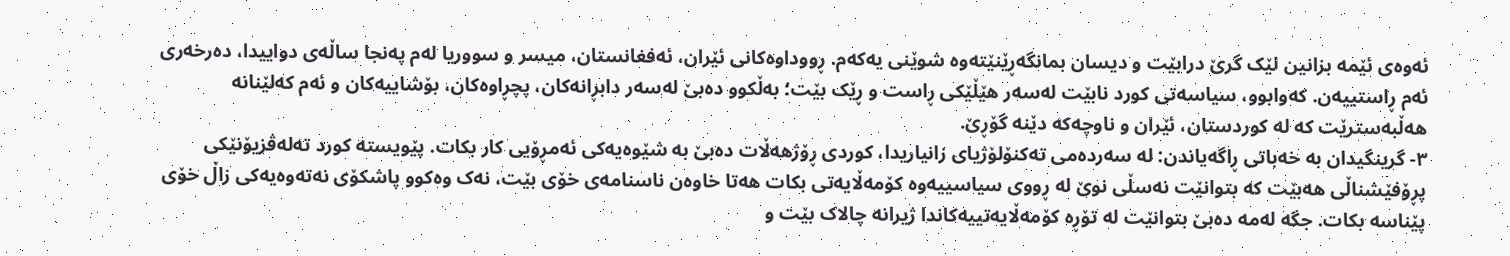ئەوەی ئێمە بزانین لێک گرێ درابێت و دیسان بمانگەڕێنێتەوە شوێنی یەکەم. ڕووداوەکانی ئێران، ئەفغانستان، میسر و سووریا لەم پەنجا ساڵەی دواییدا، دەرخەری ئەم ڕاستییەن. کەوابوو، سیاسەتی کورد نابێت لەسەر هێڵێکی ڕاست و ڕێک بێت؛ بەڵکوو دەبێ لەسەر دابڕانەکان، پچڕاوەکان، بۆشاییەکان و ئەم کەلێنانە هەڵبەسترێت کە لە کوردستان، ئێران و ناوچەکە دێنە گۆڕێ.
٣- گرینگیدان بە خەباتی ڕاگەیاندن: لە سەردەمی تەکنۆلۆژیای زانیاریدا، کوردی ڕۆژهەڵات دەبێ بە شێوەیەکی ئەمڕۆیی کار بکات. پێویستە کورد تەلەڤزیۆنێکی پڕۆفێشناڵی هەبێت کە بتوانێت نەسڵی نوێ لە ڕووی سیاسییەوە کۆمەڵایەتی بکات هەتا خاوەن ناسنامەی خۆی بێت، نەک وەکوو پاشکۆی نەتەوەیەکی زاڵ خۆی پێناسە بکات. جگە لەمە دەبێ بتوانێت لە تۆڕە کۆمەڵایەتییەکاندا ژیرانە چالاک بێت و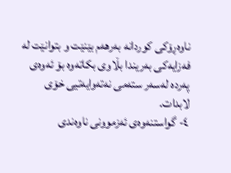ناوەڕۆکی کوردانە بەرهەم بێنێت و بتوانێت لە فەزایەکی بەریندا بڵاوی بکاتەوە بۆ ئەوەی پەردە لەسەر ستەمی نەتەوایەتیی خۆی لابدات.
٤- گواستنەوەی ئەزموونی ناوەندی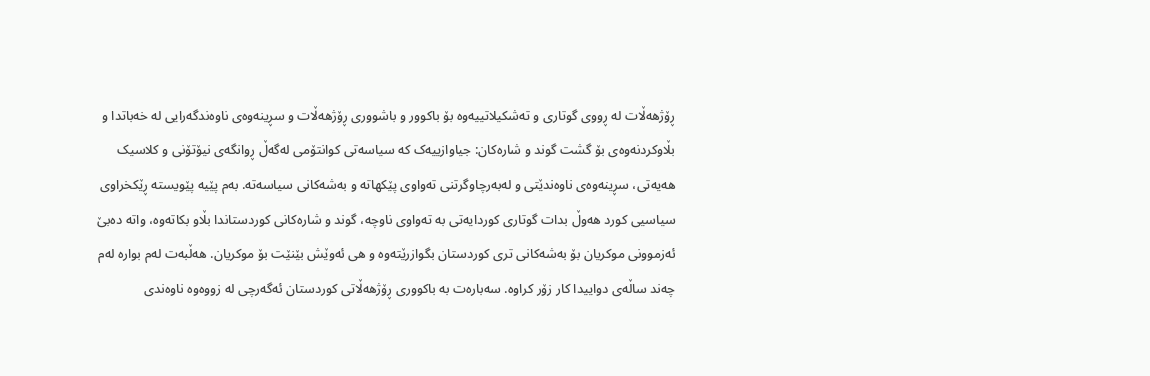ڕۆژهەڵات لە ڕووی گوتاری و تەشکیلاتییەوە بۆ باکوور و باشووری ڕۆژهەڵات و سڕینەوەی ناوەندگەرایی لە خەباتدا و بڵاوکردنەوەی بۆ گشت گوند و شارەکان: جیاوازییەک کە سیاسەتی کوانتۆمی لەگەڵ ڕوانگەی نیۆتۆنی و کلاسیک هەیەتی، سڕینەوەی ناوەندێتی و لەبەرچاوگرتنی تەواوی پێکهاتە و بەشەکانی سیاسەتە. بەم پێیە پێویستە ڕێکخراوی سیاسیی کورد هەوڵ بدات گوتاری کوردایەتی بە تەواوی ناوچە، گوند و شارەکانی کوردستاندا بڵاو بکاتەوە، واتە دەبێ ئەزموونی موکریان بۆ بەشەکانی تری کوردستان بگوازرێتەوە و هی ئەوێش بێنێت بۆ موکریان. هەڵبەت لەم بوارە لەم چەند ساڵەی دواییدا کار زۆر کراوە. سەبارەت بە باکووری ڕۆژهەڵاتی کوردستان ئەگەرچی لە زووەوە ناوەندی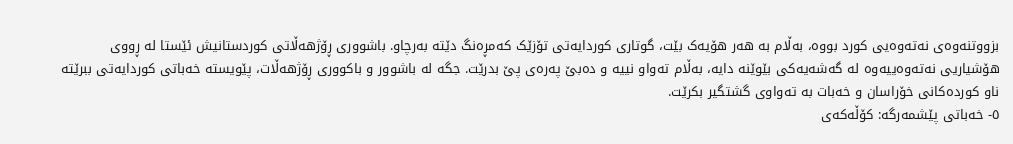بزووتنەوەی نەتەوەیی کورد بووە، بەڵام بە هەر هۆیەک بێت، گوتاری کوردایەتی تۆزێک کەمڕەنگ دێتە بەرچاو. باشووری ڕۆژهەڵاتی کوردستانیش ئێستا لە ڕووی هۆشیاریی نەتەوەییەوە لە گەشەیەکی بێوێنە دایە، بەڵام تەواو نییە و دەبێ پەرەی پێ بدرێت. جگە لە باشوور و باکووری ڕۆژهەڵات، پێویستە خەباتی کوردایەتی ببرێتە ناو کوردەکانی خۆراسان و خەبات بە تەواوی گشتگیر بکرێت.
٥- خەباتی پێشمەرگە: کۆڵەکەی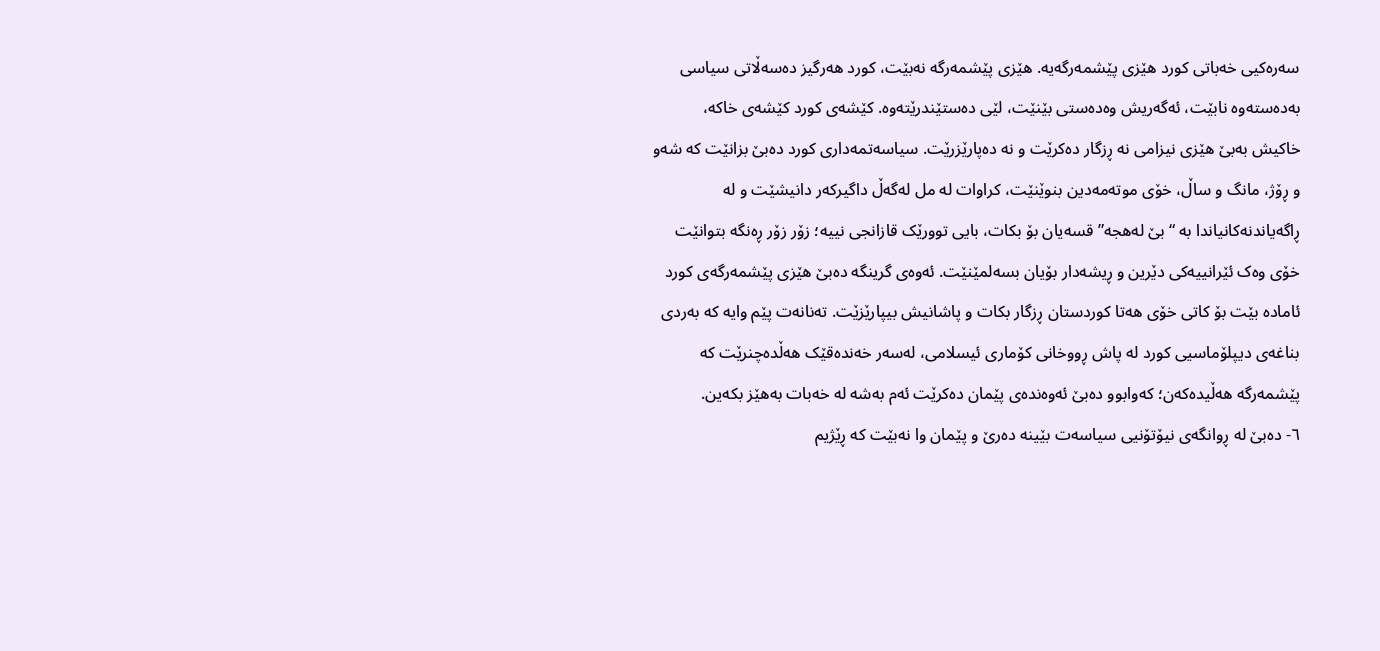سەرەکیی خەباتی کورد هێزی پێشمەرگەیە. هێزی پێشمەرگە نەبێت، کورد هەرگیز دەسەڵاتی سیاسی بەدەستەوە نابێت، ئەگەریش وەدەستی بێنێت، لێی دەستێندرێتەوە. کێشەی کورد کێشەی خاکە، خاکیش بەبێ هێزی نیزامی نە ڕزگار دەکرێت و نە دەپارێزرێت. سیاسەتمەداری کورد دەبێ بزانێت کە شەو و ڕۆژ، مانگ و ساڵ، خۆی موتەمەدین بنوێنێت، کراوات لە مل لەگەڵ داگیرکەر دانیشێت و لە ڕاگەیاندنەکانیاندا بە “بێ لەهجە” قسەیان بۆ بکات، بایی توورێک قازانجی نییە؛ زۆر زۆر ڕەنگە بتوانێت خۆی وەک ئێرانییەکی دێرین و ڕیشەدار بۆیان بسەلمێنێت. ئەوەی گرینگە دەبێ هێزی پێشمەرگەی کورد ئامادە بێت بۆ کاتی خۆی هەتا کوردستان ڕزگار بکات و پاشانیش بیپارێزێت. تەنانەت پێم وایە کە بەردی بناغەی دیپلۆماسیی کورد لە پاش ڕووخانی کۆماری ئیسلامی، لەسەر خەندەقێک هەڵدەچنرێت کە پێشمەرگە هەڵیدەکەن؛ کەوابوو دەبێ ئەوەندەی پێمان دەکرێت ئەم بەشە لە خەبات بەهێز بکەین.
٦- دەبێ لە ڕوانگەی نیۆتۆنیی سیاسەت بێینە دەرێ و پێمان وا نەبێت کە ڕێژیم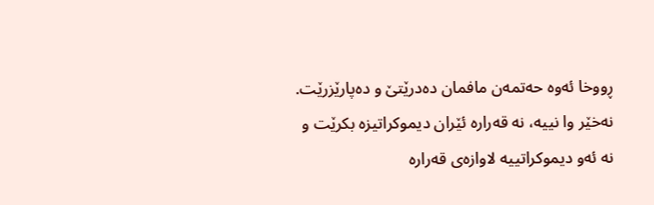ڕووخا ئەوە حەتمەن مافمان دەدرێتێ و دەپارێزرێت. نەخێر وا نییە، نە قەرارە ئێران دیموکراتیزە بکرێت و نە ئەو دیموکراتییە لاوازەی قەرارە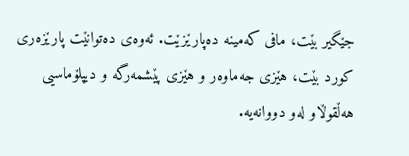جێگیر بێت، مافی کەمینە دەپارێزێت. ئەوەی دەتوانێت پارێزەری کورد بێت، هێزی جەماوەر و هێزی پێشمەرگە و دیپلۆماسیی هەڵقوڵاو لەو دووانەیە.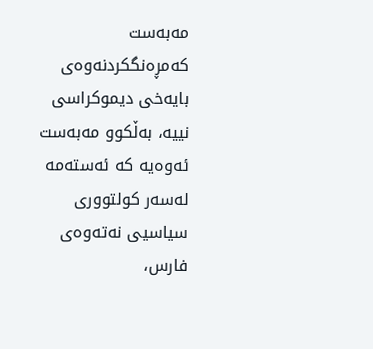مەبەست کەمڕەنگکردنەوەی بایەخی دیموکراسی نییە، بەڵکوو مەبەست ئەوەیە کە ئەستەمە لەسەر کولتووری سیاسیی نەتەوەی فارس،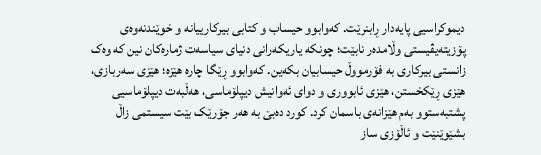دیموکراسیی پایەدار ڕابنرێت. کەوابوو حیساب و کتابی بیرکارییانە و خوێندنەوەی پۆزیتەیڤیستی وڵامدەر نابێت؛ چونکە یاریکەرانی دنیای سیاسەت ژمارەکان نین کە وەک زانستی بیرکاری بە فۆرمووڵ حیسابیان بکەین. کەوابوو ڕێگا چارە هێزە؛ هێزی سەربازی، هێزی ڕێکخستن، هێزی ئابووری و دوای ئەوانیش دیپلۆماسی، هەڵبەت دیپلۆماسیی پشتبەستوو بەم هێزانەی باسمان کرد. کورد دەبێ بە هەر جۆرێک بێت سیستمی زاڵ بشێوێنێت و ئاڵۆزی ساز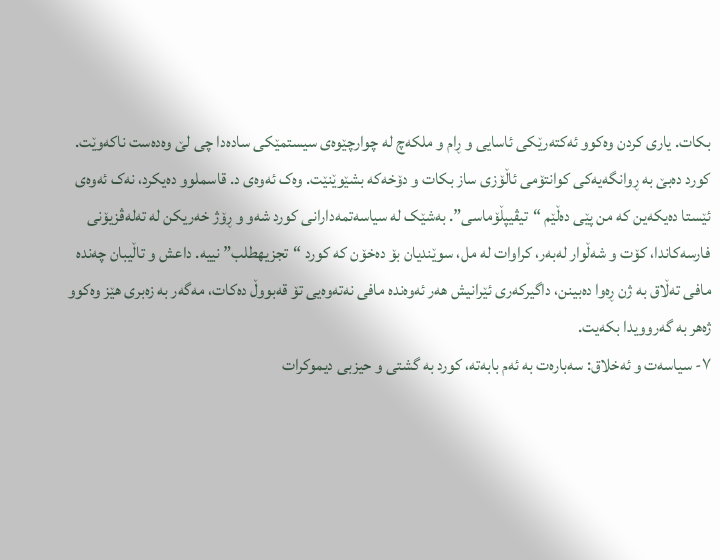بکات. یاری کردن وەکوو ئەکتەرێکی ئاسایی و ڕام و ملکەچ لە چوارچێوەی سیستمێکی سادەدا چی لێ وەدەست ناکەوێت. کورد دەبێ بە ڕوانگەیەکی کوانتۆمی ئاڵۆزی ساز بکات و دۆخەکە بشێوێنێت. وەک ئەوەی د. قاسملوو دەیکرد، نەک ئەوەی ئێستا دەیکەین کە من پێی دەڵێم “تیڤیپڵۆماسی”. بەشێک لە سیاسەتمەدارانی کورد شەو و ڕۆژ خەریکن لە تەلەڤزیۆنی فارسەکاندا، کۆت و شەڵوار لەبەر، کراوات لە مل، سوێندیان بۆ دەخۆن کە کورد “تجزیهطلب” نییە. داعش و تاڵیبان چەندە مافی تەڵاق بە ژن ڕەوا دەبینن، داگیرکەری ئێرانیش هەر ئەوەندە مافی نەتەوەیی تۆ قەبووڵ دەکات، مەگەر بە زەبری هێز وەکوو ژەهر بە گەروویدا بکەیت.
٧- سیاسەت و ئەخلاق: سەبارەت بە ئەم بابەتە، کورد بە گشتی و حیزبی دیموکرات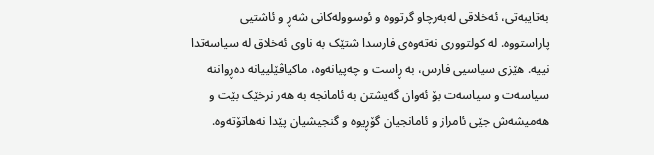بەتایبەتی، ئەخلاقی لەبەرچاو گرتووە و ئوسوولەکانی شەڕ و ئاشتیی پاراستووە. لە کولتووری نەتەوەی فارسدا شتێک بە ناوی ئەخلاق لە سیاسەتدا نییە. هێزی سیاسیی فارس، بە ڕاست و چەپیانەوە، ماکیاڤێلییانە دەڕواننە سیاسەت و سیاسەت بۆ ئەوان گەیشتن بە ئامانجە بە هەر نرخێک بێت و هەمیشەش جێی ئامراز و ئامانجیان گۆڕیوە و گنجیشیان پێدا نەهاتۆتەوە.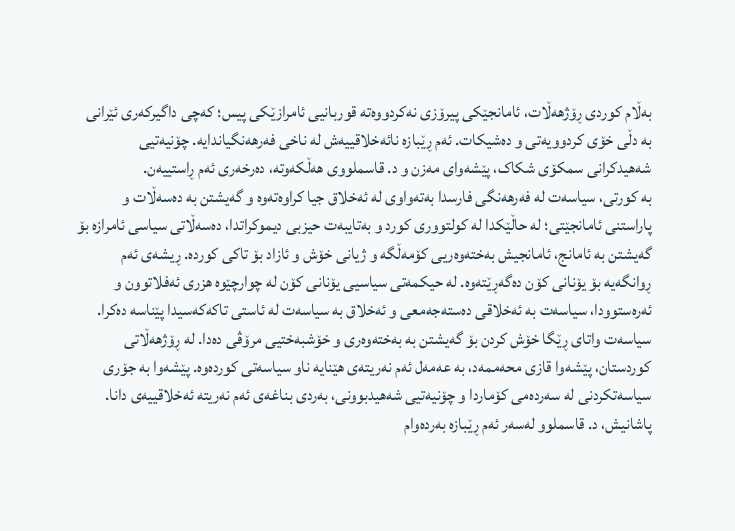بەڵام کوردی ڕۆژهەڵات، ئامانجێکی پیرۆزی نەکردووەتە قوربانیی ئامرازێکی پیس؛ کەچی داگیرکەری ئێرانی بە دڵی خۆی کردوویەتی و دەشیکات. ئەم ڕێبازە نائەخلاقییەش لە ناخی فەرهەنگیاندایە. چۆنیەتیی شەهیدکرانی سمکۆی شکاک، پێشەوای مەزن و د. قاسملووی هەڵکەوتە، دەرخەری ئەم ڕاستییەن.
بە کورتی، سیاسەت لە فەرهەنگی فارسدا بەتەواوی لە ئەخلاق جیا کراوەتەوە و گەیشتن بە دەسەڵات و پاراستنی ئامانجێتی؛ لە حاڵێکدا لە کولتووری کورد و بەتایبەت حیزبی دیموکراتدا، دەسەڵاتی سیاسی ئامرازە بۆ گەیشتن بە ئامانج، ئامانجیش بەختەوەریی کۆمەڵگە و ژیانی خۆش و ئازاد بۆ تاکی کوردە. ڕیشەی ئەم ڕوانگەیە بۆ یۆنانی کۆن دەگەڕێتەوە. لە حیکمەتی سیاسیی یۆنانی کۆن لە چوارچێوە هزری ئەفلاتوون و ئەرەستوودا، سیاسەت بە ئەخلاقی دەستەجەمعی و ئەخلاق بە سیاسەت لە ئاستی تاکەکەسیدا پێناسە دەکرا. سیاسەت واتای ڕێگا خۆش کردن بۆ گەیشتن بە بەختەوەری و خۆشبەختیی مرۆڤی دەدا. لە ڕۆژهەڵاتی کوردستان، پێشەوا قازی محەممەد، بە عەمەل ئەم نەریتەی هێنایە ناو سیاسەتی کوردەوە. پێشەوا بە جۆری سیاسەتکردنی لە سەردەمی کۆماردا و چۆنیەتیی شەهیدبوونی، بەردی بناغەی ئەم نەریتە ئەخلاقییەی دانا. پاشانیش، د. قاسملوو لەسەر ئەم ڕێبازە بەردەوام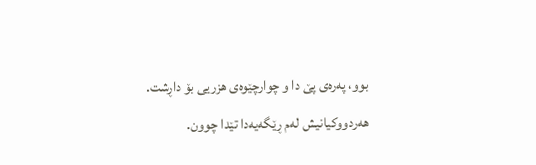بوو، پەرەی پێ دا و چوارچێوەی هزریی بۆ داڕشت. هەردووکیانیش لەم ڕێگەیەدا تێدا چوون.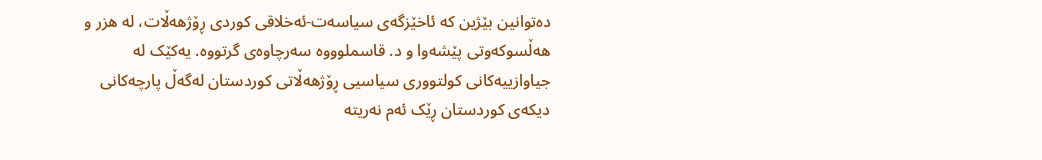دەتوانین بێژین کە ئاخێزگەی سیاسەت-ئەخلاقی کوردی ڕۆژهەڵات، لە هزر و هەڵسوکەوتی پێشەوا و د. قاسملوووە سەرچاوەی گرتووە. یەکێک لە جیاوازییەکانی کولتووری سیاسیی ڕۆژهەڵاتی کوردستان لەگەڵ پارچەکانی دیکەی کوردستان ڕێک ئەم نەریتە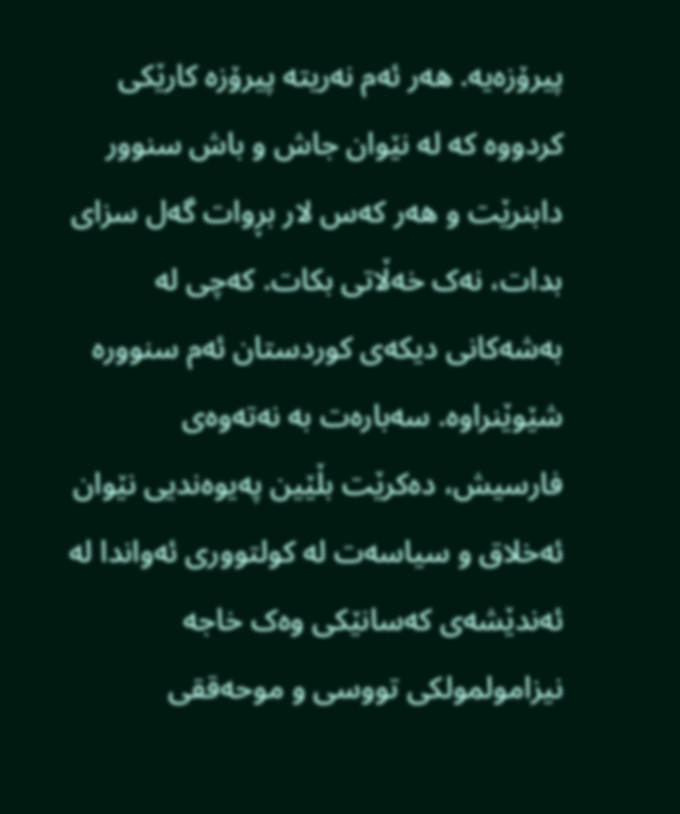پیرۆزەیە. هەر ئەم نەریتە پیرۆزە کارێکی کردووە کە لە نێوان جاش و باش سنوور دابنرێت و هەر کەس لار بڕوات گەل سزای بدات، نەک خەڵاتی بکات. کەچی لە بەشەکانی دیکەی کوردستان ئەم سنوورە شێوێنراوە. سەبارەت بە نەتەوەی فارسیش، دەکرێت بڵێین پەیوەندیی نێوان ئەخلاق و سیاسەت لە کولتووری ئەواندا لە ئەندێشەی کەسانێکی وەک خاجە نیزامولمولکی تووسی و موحەققی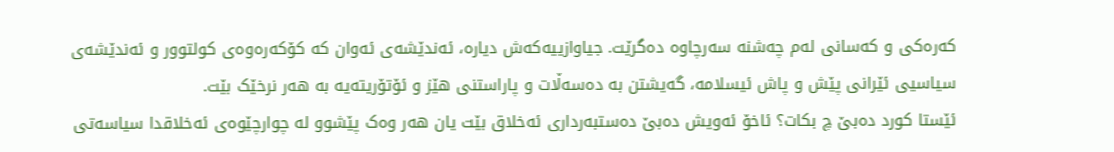کەرەکی و کەسانی لەم چەشنە سەرچاوە دەگرێت. جیاوازییەکەش دیارە، ئەندێشەی ئەوان کە کۆکەرەوەی کولتوور و ئەندێشەی سیاسیی ئێرانی پێش و پاش ئیسلامە، گەیشتن بە دەسەڵات و پاراستنی هێز و ئۆتۆریتەیە بە هەر نرخێک بێت.
ئێستا کورد دەبێ چ بکات؟ ئاخۆ ئەویش دەبێ دەستبەرداری ئەخلاق بێت یان هەر وەک پێشوو لە چوارچێوەی ئەخلاقدا سیاسەتی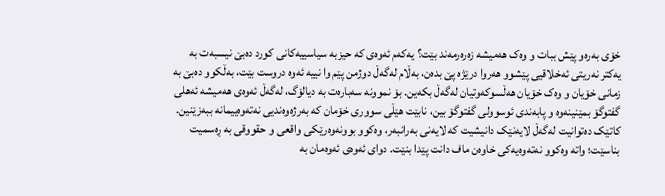خۆی بەرەو پێش ببات و وەک هەمیشە زەرەرمەند بێت؟ یەکەم ئەوەی کە حیزبە سیاسییەکانی کورد دەبێ نیسبەت بە یەکتر نەریتی ئەخلاقیی پێشوو هەروا درێژە پێ بدەن، بەڵام لەگەڵ دوژمن پێم وا نییە ئەوە دروست بێت، بەڵکوو دەبێ بە زمانی خۆیان و وەک خۆیان هەڵسوکەوتیان لەگەڵ بکەین. بۆ نموونە سەبارەت بە دیالۆگ، لەگەڵ ئەوەی هەمیشە ئەهلی گفتوگۆ بمێنینەوە و پابەندی ئوسوولی گفتوگۆ بین، نابێت هێڵی سووری خۆمان کە بەرژەوەندیی نەتەوەییمانە ببەزێنین. کاتێک دەتوانیت لەگەڵ لایەنێک دانیشیت کە لایەنی بەرانبەر، وەکوو بوونەوەرێکی واقعی و حقووقی بە ڕەسمیت بناسێت؛ واتە وەکوو نەتەوەیەکی خاوەن ماف دانت پێدا بنێت. دوای ئەوەی ئەوەمان بە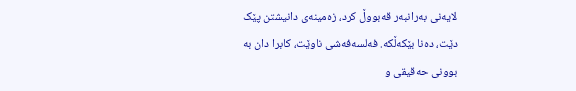لایەنی بەرانبەر قەبووڵ کرد، زەمینەی دانیشتن پێک دێت، دەنا بێکەڵکە. فەلسەفەشی ناوێت، کابرا دان بە بوونی حەقیقی و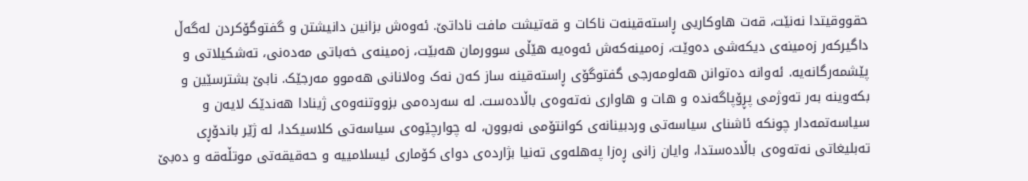حقووقیتدا نەنێت، قەت هاوکاریی ڕاستەقینەت ناکات و قەتیشت مافت ناداتێ. ئەوەش بزانین دانیشتن و گفتوگۆکردن لەگەڵ داگیرکەر زەمینەی دیکەشی دەوێت، زەمینەکەش ئەوەیە هێڵی سوورمان هەبێت، زەمینەی خەباتی مەدەنی، تەشکیلاتی و پێشمەرگانەیە. ئەوانە دەتوانن هەلومەرجی گفتوگۆی ڕاستەقینە ساز کەن نەک وەلانانی هەموو مەرجێک. نابێ بشترسێین و بکەوینە بەر تەوژمی پڕۆپاگەندە و هات و هاواری نەتەوەی باڵادەست. لە سەردەمی بزووتنەوەی ژینادا هەندێک لایەن و سیاسەتمەدار چونکە ئاشنای سیاسەتی وردبینانەی کوانتۆمی نەبوون، لە چوارچێوەی سیاسەتی کلاسیکدا، لە ژێر باندۆڕی تەبلیغاتی نەتەوەی باڵادەستدا، وایان زانی ڕەزا پەهلەوی تەنیا بژاردەی دوای کۆماری ئیسلامییە و حەقیقەتی موتڵەقە و دەبێ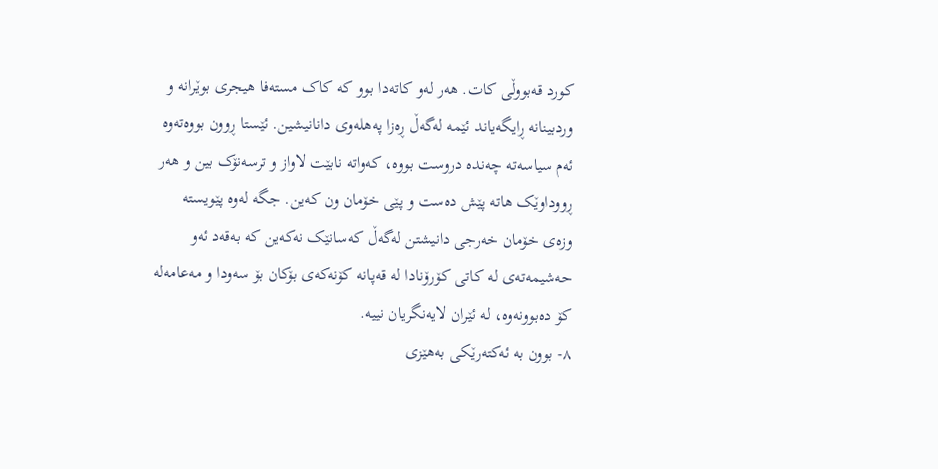کورد قەبووڵی کات. هەر لەو کاتەدا بوو کە کاک مستەفا هیجری بوێرانە و وردبینانە ڕایگەیاند ئێمە لەگەڵ ڕەزا پەهلەوی دانانیشین. ئێستا ڕوون بووەتەوە ئەم سیاسەتە چەندە دروست بووە، کەواتە نابێت لاواز و ترسەنۆک بین و هەر ڕووداوێک هاتە پێش دەست و پێی خۆمان ون کەین. جگە لەوە پێویستە وزەی خۆمان خەرجی دانیشتن لەگەڵ کەسانێک نەکەین کە بەقەد ئەو حەشیمەتەی لە کاتی کۆرۆنادا لە قەپانە کۆنەکەی بۆکان بۆ سەودا و مەعامەلە کۆ دەبوونەوە، لە ئێران لایەنگریان نییە.
٨- بوون بە ئەکتەرێکی بەهێزی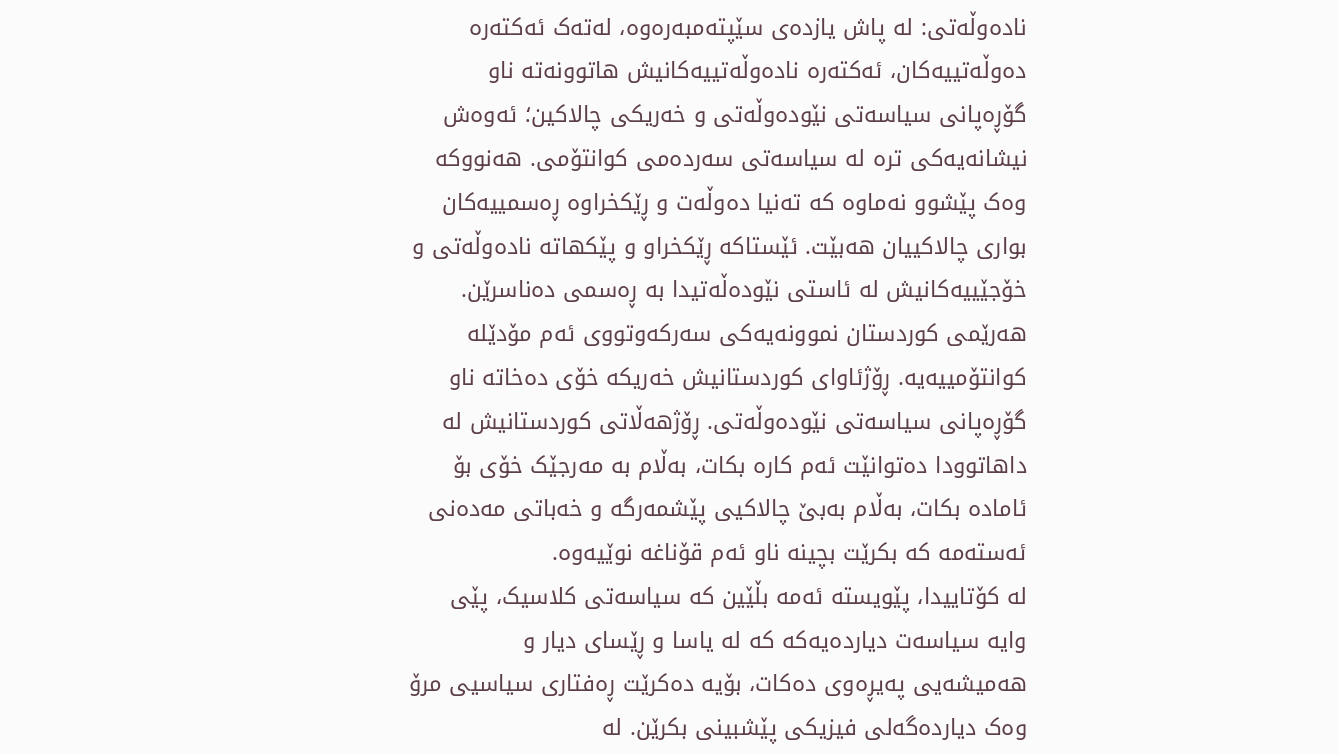نادەوڵەتی: لە پاش یازدەی سێپتەمبەرەوە، لەتەک ئەکتەرە دەوڵەتییەکان، ئەکتەرە نادەوڵەتییەکانیش هاتوونەتە ناو گۆڕەپانی سیاسەتی نێودەوڵەتی و خەریکی چالاکین؛ ئەوەش نیشانەیەکی ترە لە سیاسەتی سەردەمی کوانتۆمی. هەنووکە وەک پێشوو نەماوە کە تەنیا دەوڵەت و ڕێکخراوە ڕەسمییەکان بواری چالاکییان هەبێت. ئێستاکە ڕێکخراو و پێکهاتە نادەوڵەتی و خۆجێییەکانیش لە ئاستی نێودەڵەتیدا بە ڕەسمی دەناسرێن. هەرێمی کوردستان نموونەیەکی سەرکەوتووی ئەم مۆدێلە کوانتۆمییەیە. ڕۆژئاوای کوردستانیش خەریکە خۆی دەخاتە ناو گۆڕەپانی سیاسەتی نێودەوڵەتی. ڕۆژهەڵاتی کوردستانیش لە داهاتوودا دەتوانێت ئەم کارە بکات، بەڵام بە مەرجێک خۆی بۆ ئامادە بکات، بەڵام بەبێ چالاکیی پێشمەرگە و خەباتی مەدەنی ئەستەمە کە بکرێت بچینە ناو ئەم قۆناغە نوێیەوە.
لە کۆتاییدا، پێویستە ئەمە بڵێین کە سیاسەتی کلاسیک، پێی وایە سیاسەت دیاردەیەکە کە لە یاسا و ڕێسای دیار و هەمیشەیی پەیڕەوی دەکات، بۆیە دەکرێت ڕەفتاری سیاسیی مرۆ وەک دیاردەگەلی فیزیکی پێشبینی بکرێن. لە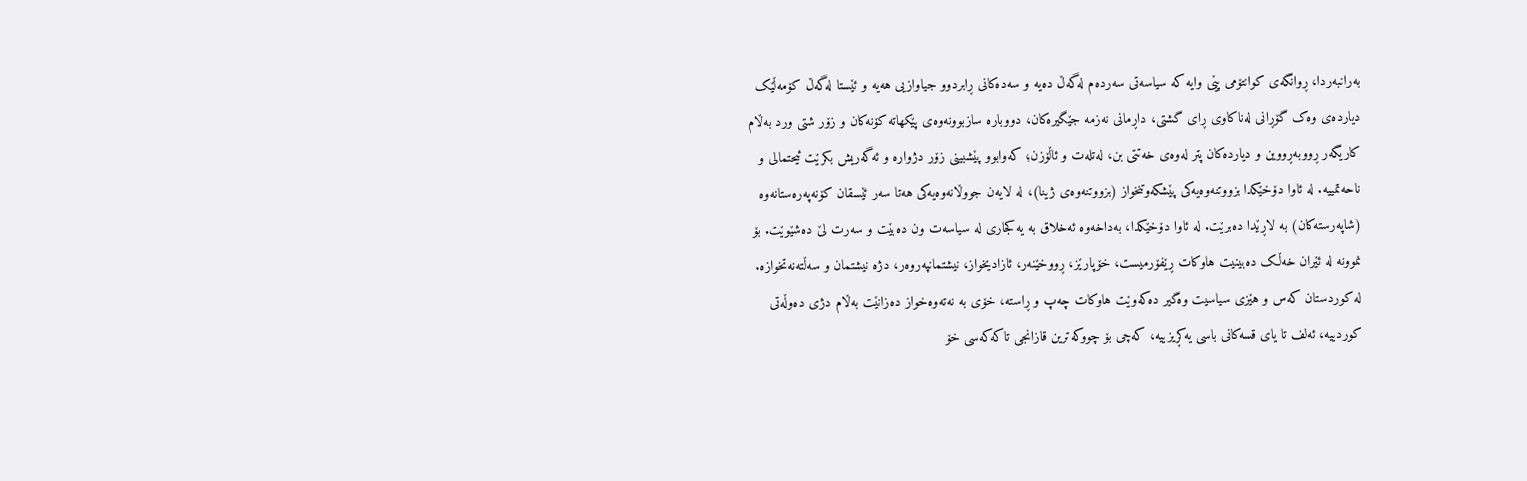بەرانبەردا، ڕوانگەی کوانتۆمی پێی وایە کە سیاسەتی سەردەم لەگەڵ دەیە و سەدەکانی ڕابردوو جیاوازیی هەیە و ئێستا لەگەڵ کۆمەڵێک دیاردەی وەک گۆڕانی لەناکاوی ڕای گشتی، داڕمانی نەزمە جێگیرەکان، دووبارە سازبوونەوەی پێکهاتە کۆنەکان و زۆر شتی ورد بەڵام کاریگەر ڕووبەڕووین و دیاردەکان پتر لەوەی خەتتی بن، لەتلەت و ئاڵۆزن؛ کەوابوو پێشبینی زۆر دژوارە و ئەگەریش بکرێت ئیحتمالی و ناحەتمییە. لە ئاوا دۆخێکدا بزووتنەوەیەکی پێشکەوتنخواز (بزووتنەوەی ژینا)، لە لایەن جووڵانەوەیەکی هەتا سەر ئێسقان کۆنەپەرەستانەوە (شاپەرستەکان) بە لاڕێدا دەبرێت. لە ئاوا دۆخێکدا، بەداخەوە ئەخلاق بە یەکجاری لە سیاسەت ون دەبێت و سەرت لێ دەشێوێت. بۆ نموونە لە ئێران خەڵک دەبینیت هاوکات ڕێفۆرمیست، خۆپارێز، ڕووخێنەر، ئازادیخواز، نیشتمانپەروەر، دژە نیشتمان و سەڵتەنەتخوازە. لە کوردستان کەس و هێزی سیاسیت وەگیر دەکەوێت هاوکات چەپ و ڕاستە، خۆی بە نەتەوەخواز دەزانێت بەڵام دژی دەوڵەتی کوردییە، ئەلف تا یای قسەکانی باسی یەکڕیزییە، کەچی بۆ چووکەترین قازانجی تاکەکەسی خۆ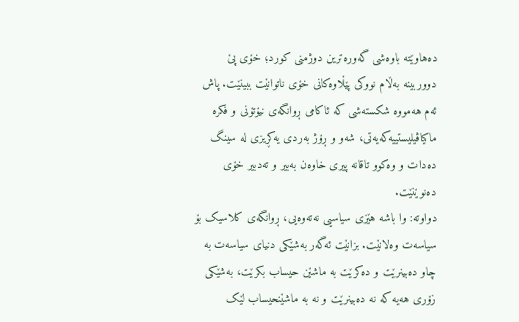دەهاوێتە باوەشی گەورەترین دوژمنی کورد؛ خۆی پێ دووربینە بەڵام نووکی پێڵاوەکانی خۆی ناتوانێت ببینێت. پاش ئەم هەمووە شکستەشی کە ئاکامی ڕوانگەی نیۆتۆنی و فکرە ماکیاڤیلیستییەکەیەتی، شەو و ڕۆژ بەردی یەکڕیزی لە سینگ دەدات و وەکوو تاقانە پیری خاوەن بەبیر و تەدبیر خۆی دەنوێنێت.
دواوتە: وا باشە هێزی سیاسیی نەتەوەیی، ڕوانگەی کلاسیک بۆ سیاسەت وەلانێت. بزانێت ئەگەر بەشێکی دنیای سیاسەت بە چاو دەبینرێت و دەکرێت بە ماشێن حیساب بکرێت، بەشێکی زۆری هەیە کە نە دەبینرێت و نە بە ماشێنحیساب لێک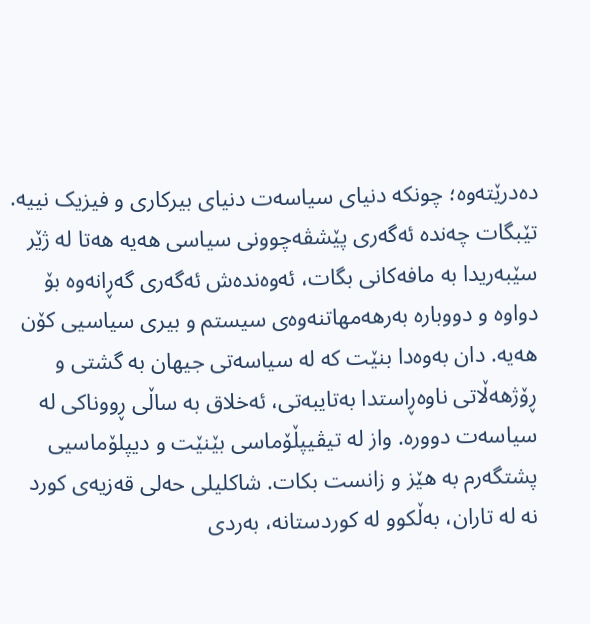دەدرێتەوە؛ چونکە دنیای سیاسەت دنیای بیرکاری و فیزیک نییە. تێبگات چەندە ئەگەری پێشڤەچوونی سیاسی هەیە هەتا لە ژێر سێبەریدا بە مافەکانی بگات، ئەوەندەش ئەگەری گەڕانەوە بۆ دواوە و دووبارە بەرهەمهاتنەوەی سیستم و بیری سیاسیی کۆن هەیە. دان بەوەدا بنێت کە لە سیاسەتی جیهان بە گشتی و ڕۆژهەڵاتی ناوەڕاستدا بەتایبەتی، ئەخلاق بە ساڵی ڕووناكی لە سیاسەت دوورە. واز لە تیڤیپڵۆماسی بێنێت و دیپلۆماسیی پشتگەرم بە هێز و زانست بکات. شاکلیلی حەلی قەزیەی کورد نە لە تاران، بەڵکوو لە کوردستانە، بەردی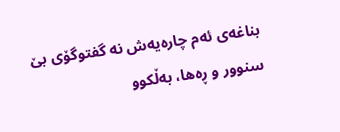بناغەی ئەم چارەیەش نە گفتوگۆی بێ سنوور و ڕەها، بەڵکوو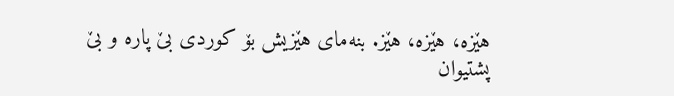هێزە، هێزە، هێز. بنەمای هێزیش بۆ کوردی بێ پارە و بێ پشتیوان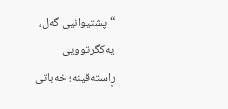“پشتیوانیی گەل، یەکگرتوویی ڕاستەقینە؛ خەباتی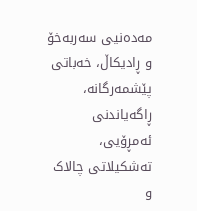مەدەنیی سەربەخۆ و ڕادیکاڵ، خەباتی پێشمەرگانە، ڕاگەیاندنی ئەمڕۆیی، تەشکیلاتی چالاک و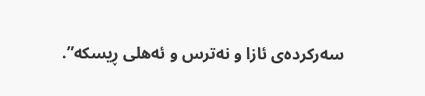سەرکردەی ئازا و نەترس و ئەهلی ڕیسکە”.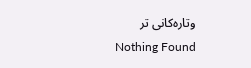وتارەکانی تر
Nothing Found